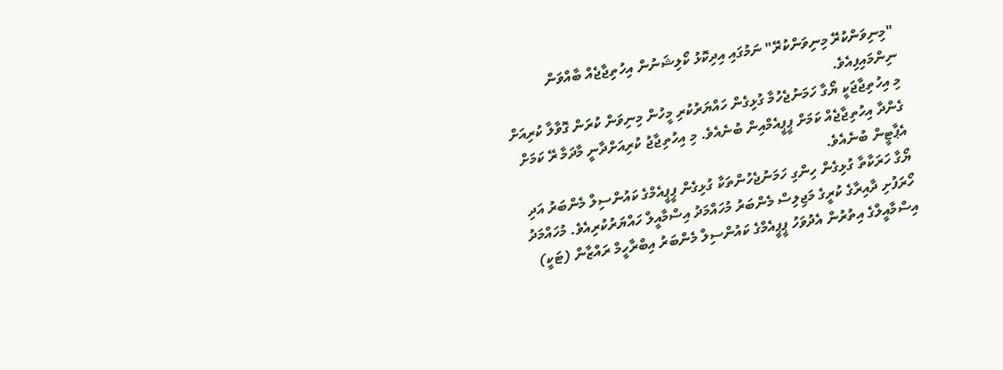"މިނިވަންކުރޭ މިނިވަންކުރޭ" ނަމުގައި އިދިކޮޅު ކޯލިޝަނުން އިހުތިޖާޖެއް ބާއްވަން ނިންމައިފިއެވެ.
މި އިހުތިޖާޖަކީ ޔޯގާ ހަމަނުޖެހުމާ ގުޅިގެން ހައްޔަރުކުރި މީހުން މިނިވަން ކުރަން ގޮވާލާ ކުރިއަށް ގެންދާ އިހުތިޖާޖެއް ކަމަށް ޕީޕީއެމްއިން ބުނެއެވެ. މި އިހުތިޖާޖު ކުރިއަށްދާނީ މާދަމާ ރޭ ކަމަށް އެޕާޓީން ބުނެއެވެ.
ޔޯގާ ހަރަކާތާ ގުޅިގެން ހިންގި ހަމަނުޖެހުންތަކާ ގުޅިގެން ޕީޕީއެމްގެ ކައުންސިލް މެންބަރު އަދި ހޯރަފުށި ދާއިރާގެ ކުރީގެ މަޖިލިސް މެންބަރު މުހައްމަދު އިސްމާއީލް ހައްޔަރުކުރިއެވެ. މުހައްމަދު އިސްމާއީލްގެ އިތުރުން އެދުވަހު ޕީޕީއެމްގެ ކައުންސިލް މެންބަރު އިބްރާހީމް ރައްޒާން (ޓަކީ)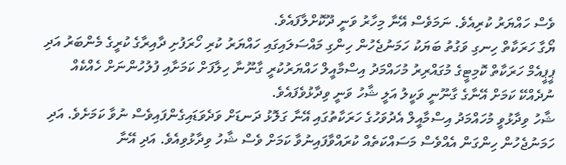ވެސް ހައްޔަރު ކުރިއެވެ. ނަމަވެސް އޭނާ މިހާރު ވަނީ ދޫކޮށްލާފައެވެ.
ޔޯގާ ހަރަކާތް ހިނގި ވަގުތު ބަޔަކު ހަމަނުޖެހުން ހިންގި މައްސަލައިގައި ހައްޔަރު ކުރި ހޯރަފުށި ދާއިރާގެ ކުރީގެ މެންބަރު އަދި ޕީޕީއެމް ހަރަކާތް ކޮމިޓީގެ މުގައްރިރު މުހައްމަދު އިސްމާއީލް ހައްޔަރުކުރީ ގާނޫނާ ހިލާފަށް ކަމަށާއި ފުލުހުންނަށް ހެއްކެއް ނުދެއްކޭ ކަމަށް އޭނާގެ ގާނޫނީ ވަކީލު އަލީ ޝާހު ވަނީ ވިދާޅުވެފައެވެ.
ޝާހު ވިދާޅުވީ މުހައްމަދު އިސްމާއީލް އެދުވަހުގެ ހަރަކާތުގައި އޭނާ ގަލޮޅު ދަނޑަށް ވަދެވަޑައިގެންފައިވެސް ނުވާ ކަމަށެވެ. އަދި ހަމަނުޖެހުން ހިންގަން އެއްވެސް މަސައްކަތެއް ކުރައްވާފައިނުވާ ކަމަށް ވެސް ޝާހު ވިދާޅުވިއެވެ. އަދި އޭނާ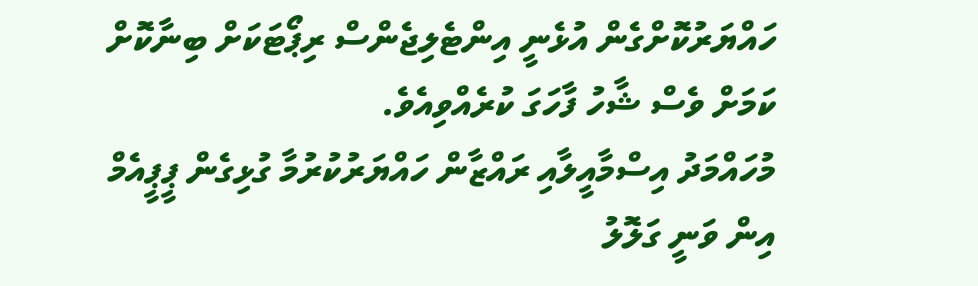ހައްޔަރުކޮށްގެން އުޅެނީ އިންޓެލިޖެންސް ރިޕޯޓަކަށް ބިނާކޮށް ކަމަށް ވެސް ޝާހު ފާހަގަ ކުރެއްވިއެވެ.
މުހައްމަދު އިސްމާއީލާއި ރައްޒާން ހައްޔަރުކުރުމާ ގުޅިގެން ޕީޕީއެމް އިން ވަނީ ގަލޮލު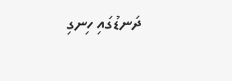ދަނޑުގައި ހިނގި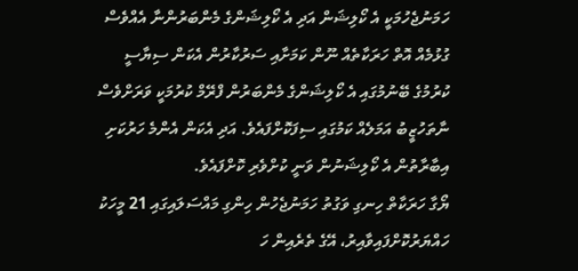ހަމަނުޖެހުމަކީ އެ ކޯލިޝަން އަދި އެ ކޯލިޝަންގެ މެންބަރުންނާ އެއްވެސް ގުޅުމެއް އޮތް ހަރަކާތެއް ނޫން ކަމަށާއި ސަރުކާރުން އެކަން ސިޔާސީ ކުރުމުގެ ބޭނުމުގައި އެ ކޯލިޝަންގެ މެންބަރުން ފްރޭމް ކުރުމަކީ ވަރަށްވެސް ނާތަހުޒީބު އަމަލެއް ކަމުގައި ސިފަކޮށްފައެވެ. އަދި އެކަން އެންމެ ހަރުކަށި އިބާރާތުން އެ ކޯލިޝަނުން ވަނީ ކުށްވެރި ކޮށްފައެވެ.
ޔޯގާ ހަރަކާތް ހިނގި ވަގުތު ހަމަނުޖެހުން ހިންގި މައްސަލައިގައި 21 މީހަކު ހައްޔަރުކޮށްފައިވާއިރު، އޭގެ ތެރެއިން ހަ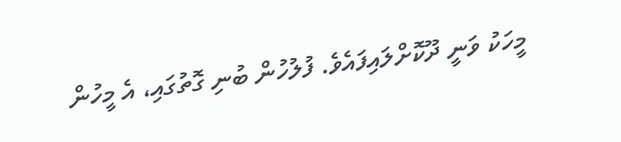މީހަކު ވަނީ ދޫކޮށްލައިފައެވެ. ފުލުހުން ބުނި ގޮތުގައި، އެ މީހުން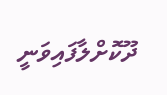ދޫކޮށްލާފައިވަނީ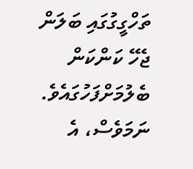ތަހްގީގުގައި ބަލަން ޖެހޭ ކަންކަން ބެލުމަށްފަހުގައެވެ. ނަމަވެސް، އެ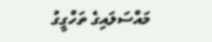މައްސަލައިގެ ތަހްގީގު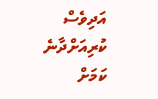އަދިވެސް ކުރިއަށްދާނެ ކަމަށް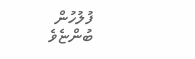ފުލުހުން ބުންޏެވެ